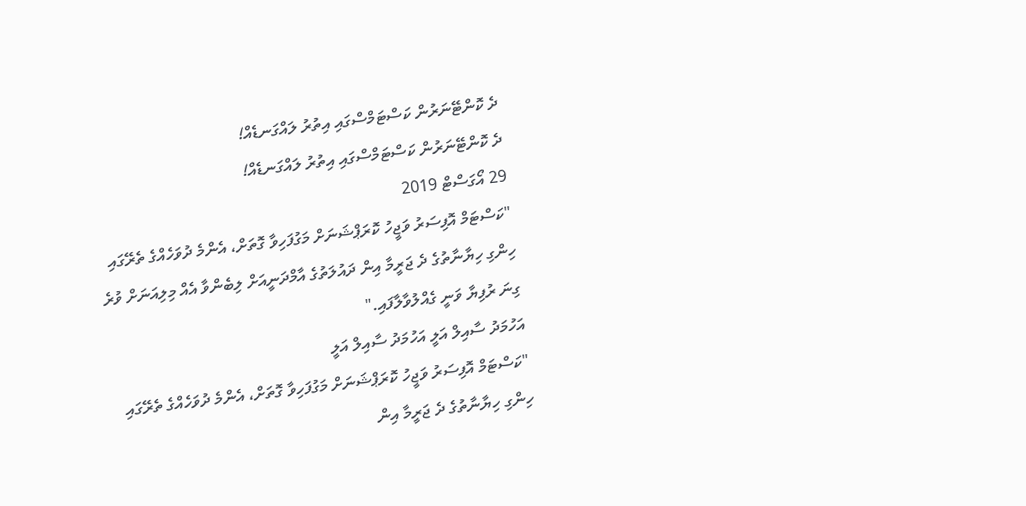ދެ ކޮންޓޭނަރުން ކަސްޓަމްސްގައި އިތުރު ލައްގަނޑެއް!
ދެ ކޮންޓޭނަރުން ކަސްޓަމްސްގައި އިތުރު ލައްގަނޑެއް!
29 އޯގަސްޓް 2019
"ކަސްޓަމް އޮފިސަރު ވަޖީހު ކޮރަޕްޝަނަށް މަގުފަހިވާ ގޮތަށް، އެންމެ ދުވަހެއްގެ ތެރޭގައި ހިންގި ހިޔާނާތުގެ ދެ ޖަރީމާ އިން ދައުލަތުގެ އާމްދަނީއަށް ލިބެންވާ އެއް މިލިއަނަށް ވުރެ ގިނަ ރުފިޔާ ވަނީ ގެއްލުވާލާފައި."
އަހުމަދު ސާއިލް އަލީ އަހުމަދު ސާއިލް އަލީ
"ކަސްޓަމް އޮފިސަރު ވަޖީހު ކޮރަޕްޝަނަށް މަގުފަހިވާ ގޮތަށް، އެންމެ ދުވަހެއްގެ ތެރޭގައި ހިންގި ހިޔާނާތުގެ ދެ ޖަރީމާ އިން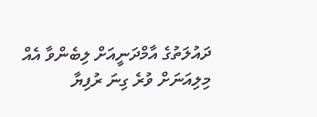ދައުލަތުގެ އާމްދަނީއަށް ލިބެންވާ އެއް މިލިއަނަށް ވުރެ ގިނަ ރުފިޔާ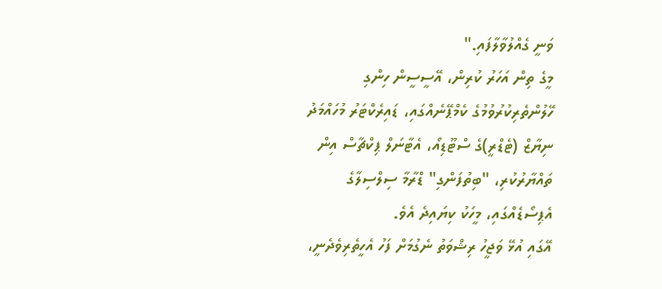ވަނީ ގެއްލުވާލާފައި."
މީގެ ތިން އަހަރު ކުރިން، އޭސީސީން ހިންގި ހޭލުންތެރިކުރުވުމުގެ ކެމްޕޭނެއްގައި، ޑައިރެކްޓަރު މުހައްމަދު ނިޔާޒް (ޓެޑްރީ)ގެ ސްޓޫޑިއޯ، އެޓާނަލް ޕިކްޗާސް އިން ތައްޔާރުކުރި، "ބިތުފަންގި" ޑްރާމާ ސިލްސިލާގެ އެޕިސޯޑެއްގައި، މީހަކު ކިޔައިދެ އެވެ.
އޭގައި އުޅޭ ވަޖީހު ރިޝްވަތު ނެގުމަށް ފަހު އެހީތެރިވެދެނީ،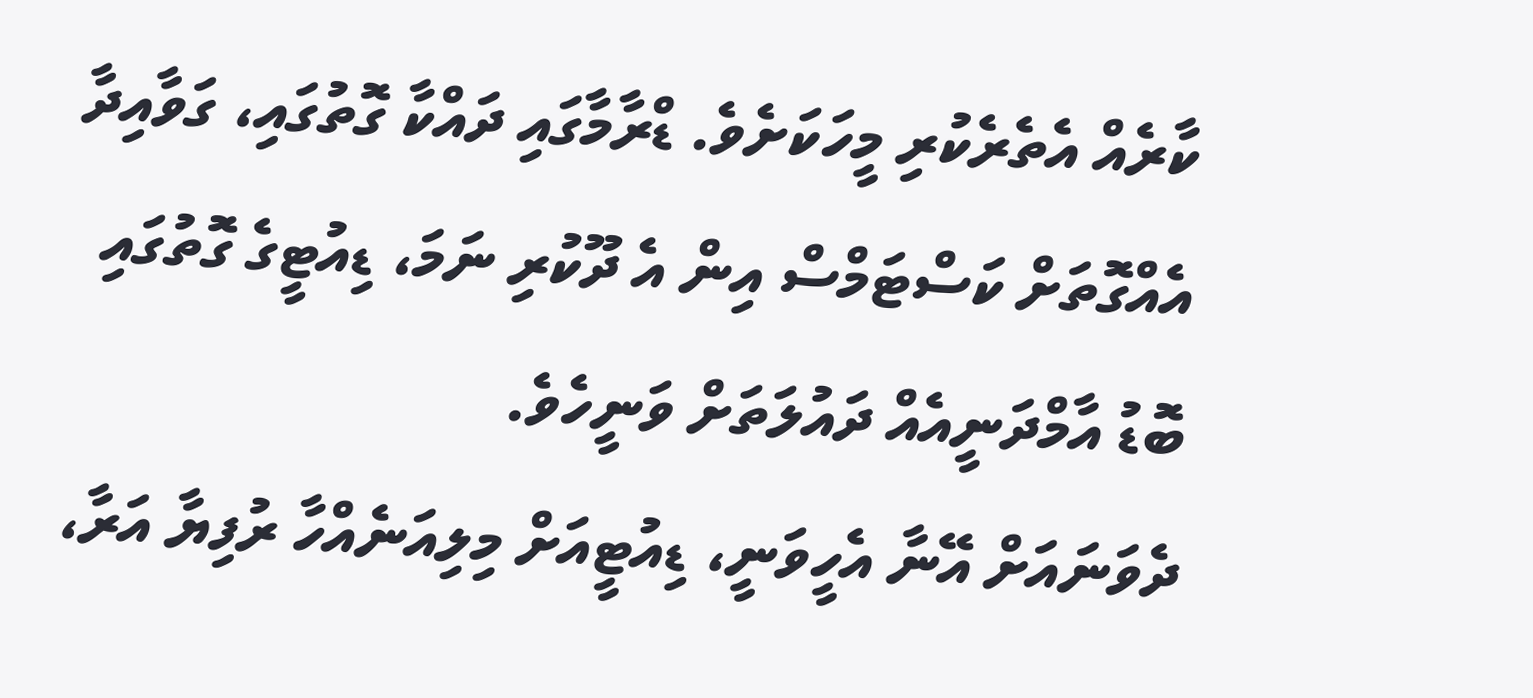ކާރެއް އެތެރެކުރި މީހަކަށެވެ. ޑްރާމާގައި ދައްކާ ގޮތުގައި، ގަވާއިދާ އެއްގޮތަށް ކަސްޓަމްސް އިން އެ ދޫކުރި ނަމަ، ޑިއުޓީގެ ގޮތުގައި ބޮޑު އާމްދަނީއެއް ދައުލަތަށް ވަނީހެވެ.
ދެވަނައަށް އޭނާ އެހީވަނީ، ޑިއުޓީއަށް މިލިއަނެއްހާ ރުފިޔާ އަރާ،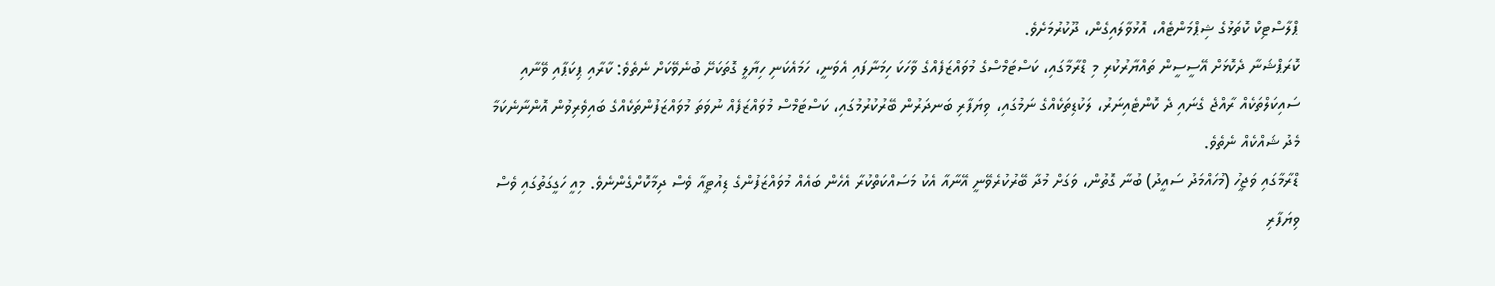ޕްލާސްޓިކް ކޮތަޅުގެ ޝިޕްމަންޓެއް، އޮޅުވާލައިގެން، ދޫކުރުމަށެވެ.
ކޮރަޕްޝަނާ ދެކޮޅަށް އޭސީސީން ތައްޔާރުކުރި މި ޑްރާމާގައި، ކަސްޓަމްސްގެ މުވައްޒަފެއްގެ ވާހަކަ ހިމަނާފައި އެވަނީ، ހަމައެކަނި ހިޔާލީ ގޮތަކަށޭ ބުނެވޭކަށް ނެތެވެ: ކާރާއި ޕިކަޕާއި ވޭނާއި ސައިކަލްތަކެއް ރާއްޖެ ގެނައި ދެ ކޮންޓެއިނަރު، ލަކުޑިތަކެއްގެ ނަމުގައި، ވިޔަފާރި ބަނދަރުން ބޭރުކުރުމުގައި، ކަސްޓަމްސް މުވައްޒަފެއް ނުވަތަ މުވައްޒަފުންތަކެއްގެ ބައިވެރިވުން އޮންނާނެކަމާ މެދު ޝައްކެއް ނެތެވެ.
ޑްރާމާގައި ވަޖީހު (މުހައްމަދު ސައީދު) ބުނާ ގޮތުން، ވަގަށް މުދާ ބޭރުކުރެވޭނީ އޭނާއާ އެކު މަސައްކަތްކުރާ އެހެން ބައެއް މުވައްޒަފުންގެ ޑިއުޓީއާ ވެސް ދިމާކޮށްގެންނެވެ. މިއީ ހަގީގަތުގައި ވެސް ވިޔަފާރި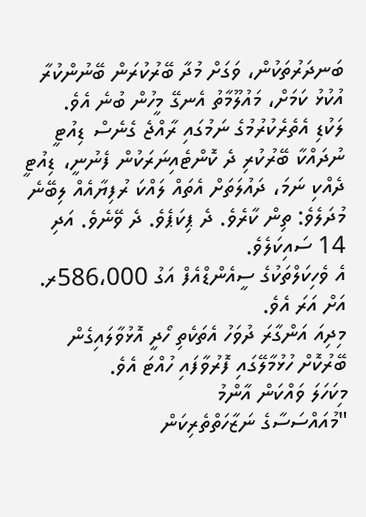ބަނދަރުތަކުން، ވަގަށް މުދާ ބޭރުކުރަން ބޭނުންކުރާ އުކުޅު ކަމަށް، މައުލޫމާތު އެނގޭ މީހުން ބުނެ އެވެ.
ލަކުޑި އެތެރެކުރުމުގެ ނަމުގައި ރާއްޖެ ގެނެސް ޑިއުޓީ ނުދައްކާ ބޭރުކުރި ދެ ކޮންޓެއިނަރަކުން ފެނުނީ، ޑިއުޓީ ދެއްކި ނަމަ، ދައުލަތަށް އެތައް ލައްކަ ރުފިޔާއެއް ލިބޭނެ މުދަލެވެ: ތިން ކާރެވެ. ދެ ޕިކަޕެވެ. ދެ ވޭނެވެ. އަދި 14 ސައިކަލެވެ.
އެ ވެހިކަލްތަކުގެ ސީއެންޑްއެފް އަގު 586،000ރ. އަށް އަރަ އެވެ.
މިދިއަ އަންގާރަ ދުވަހު އެތަކެތި ހޯދީ އޮޅުވާލައިގެން ބޭރުކޮށް ހުޅުމާލޭގައި ފޮރުވާފައި ހުއްޓަ އެވެ.
މިކަހަލަ ވައްކަން އާންމު
"މުއައްސަސާގެ ނަޒާހަތްތެރިކަން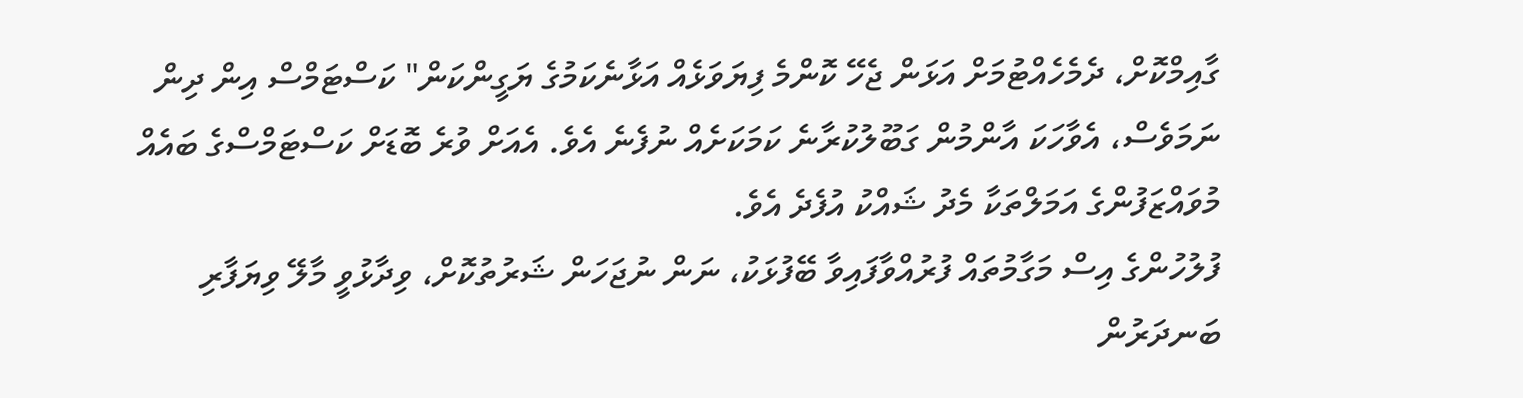ގާއިމްކޮށް، ދެމެހެއްޓުމަށް އަޅަން ޖެހޭ ކޮންމެ ފިޔަވަޅެއް އަޅާނެކަމުގެ ޔަގީންކަން" ކަސްޓަމްސް އިން ދިން ނަމަވެސް، އެވާހަކަ އާންމުން ގަބޫލުކުރާނެ ކަމަކަށެއް ނުފެނެ އެވެ. އެއަށް ވުރެ ބޮޑަށް ކަސްޓަމްސްގެ ބައެއް މުވައްޒަފުންގެ އަމަލްތަކާ މެދު ޝައްކު އުފެދެ އެވެ.
ފުލުހުންގެ އިސް މަގާމުތައް ފުރުއްވާފައިވާ ބޭފުޅަކު، ނަން ނުޖަހަން ޝަރުތުކޮށް، ވިދާޅުވީ މާލޭ ވިޔަފާރި ބަނދަރުން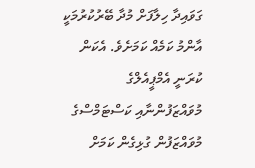ގަވައިދާ ހިލާފަށް މުދާ ބޭރުކުރުމަކީ އާންމު ކަމެއް ކަމަށެވެ. އެކަން ކުރަނީ އެމްޕީއެލްގެ މުވައްޒަފުންނާއި ކަސްޓަމްސްގެ މުވައްޒަފުން ގުޅިގެން ކަމަށް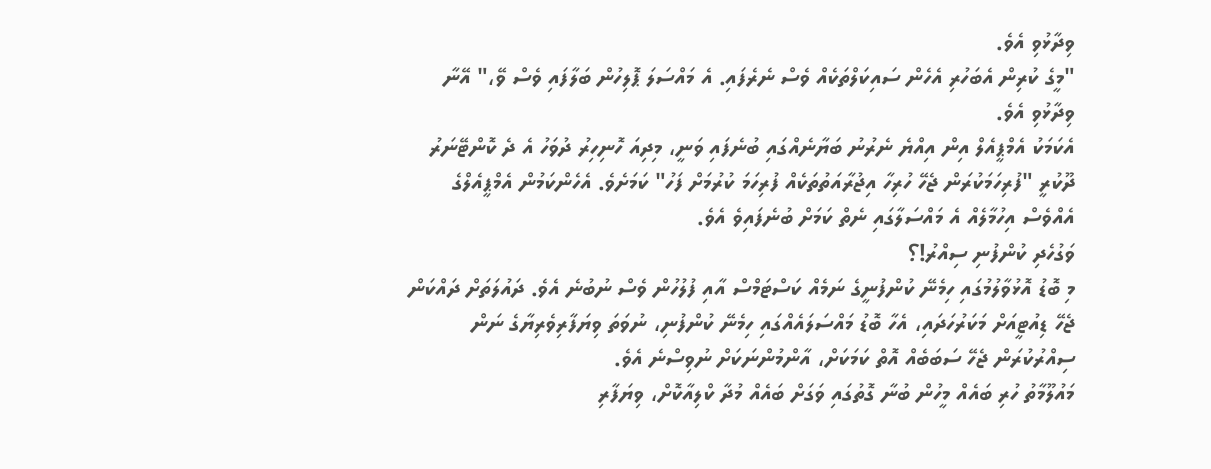ވިދާޅުވި އެވެ.
"މީގެ ކުރިން އެބަހުރި އެހެން ސައިކަލްތަކެއް ވެސް ނެރެފައި. އެ މައްސަލަ ޕޮލިހުން ބަލާފައި ވެސް ވޭ،" އޭނާ ވިދާޅުވި އެވެ.
އެކަމަކު އެމްޕީއެލް އިން އިއްޔެ ނެރުނު ބަޔާނެއްގައި ބުނެފައި ވަނީ، މިދިއަ ހޮނިހިރު ދުވަހު އެ ދެ ކޮންޓޭނަރު ދޫކުރީ "ފުރިހަމަކުރަން ޖެހޭ ހުރިހާ އިޖުރާއަތުތަކެއް ފުރިހަމަ ކުރުމަށް ފަހު" ކަމަށެވެ. އެހެންކަމުން އެމްޕީއެލްގެ އެއްވެސް އިހުމާލެއް އެ މައްސަލާގައި ނެތް ކަމަށް ބުނެފައިވެ އެވެ.
ވަގުހެދި ކުންފުނި ސިއްރު!؟
މި ބޮޑު އޮޅުވާލުމުގައި ހިމެނޭ ކުންފުނީގެ ނަމެއް ކަސްޓަމްސް އާއި ފުލުހުން ވެސް ނުބުނެ އެވެ. ދައުލަތަށް ދައްކަން ޖެހޭ ޑިއުޓީއަށް މަކަރުހަދައި، އެހާ ބޮޑު މައްސަލައެއްގައި ހިމެނޭ ކުންފުނި، ނުވަތަ ވިޔަފާރިވެރިޔާގެ ނަން ސިއްރުކުރަން ޖެހޭ ސަބަބެއް އޮތް ކަމަކަށް، އާންމުންނަކަށް ނުވިސްނެ އެވެ.
މައުލޫމާތު ހުރި ބައެއް މީހުން ބުނާ ގޮތުގައި ވަގަށް ބައެއް މުދާ ކްލިއާކޮށް، ވިޔަފާރި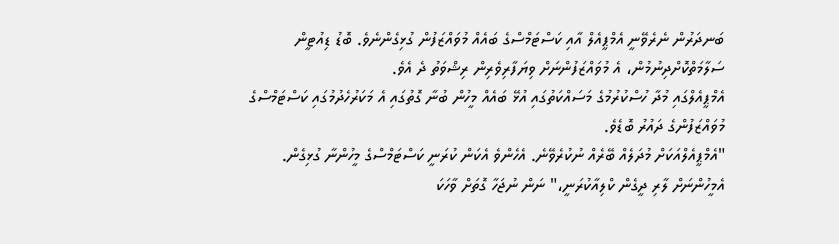ބަނދަރުން ނެރެވޭނީ އެމްޕީއެލް އާއި ކަސްޓަމްސްގެ ބައެއް މުވައްޒަފުން ގުޅިގެންނެވެ. ބޮޑު ޑިއުޓީން ސަލާމަތްކޮށްދިނުމުން، އެ މުވައްޒަފުންނަށް ވިޔަފާރިވެރިން ރިޝްވަތު ދެ އެވެ.
އެމްޕީއެލްގައި މުދާ ހުސްކުރުމުގެ މަސައްކަތުގައި އުޅޭ ބައެއް މީހުން ބުނާ ގޮތުގައި އެ މަކަރުހެދުމުގައި ކަސްޓަމްސްގެ މުވައްޒަފުންގެ ދައުރު ބޮޑެވެ.
"އެމްޕީއެލްއަކަށް މުދަލެއް ބޭރެއް ނުކުރެވޭނެ. އެހެންވެ އެކަން ކުރަނީ ކަސްޓަމްސްގެ މީހުންނާ ގުޅިގެން. އެމީހުންނަށް ލާރި ދީގެން ކްލިއާކުރަނީ،" ނަން ނުޖަހާ ގޮތަށް ވާހަކަ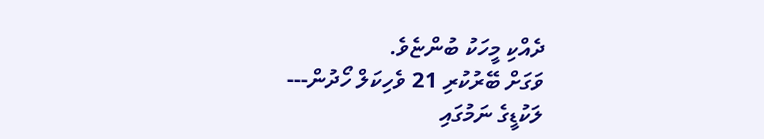ދެއްކި މީހަކު ބުންޏެވެ.
ވަގަށް ބޭރުކުރި 21 ވެހިކަލް ހޯދުން---
ލަކުޑީގެ ނަމުގައި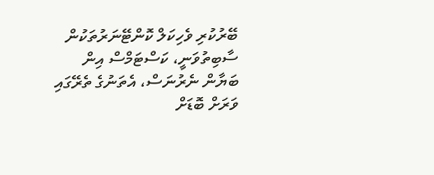ބޭރުކުރި ވެހިކަލް ކޮންޓޭނަރުތަކުން ސާބިތުވަނީ، ކަސްޓަމްސް އިން ބަޔާން ނެރުނަސް، އެތަނުގެ ތެރޭގައި ވަރަށް ބޮޑަށް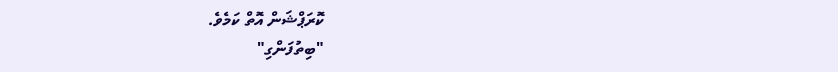ކޮރަޕްޝަން އޮތް ކަމެވެ.
"ބިތުފަންގި"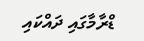ޑްރާމާގައި ދައްކައި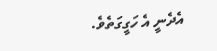އެދެނީ އެ ހަގީގަތެވެ.